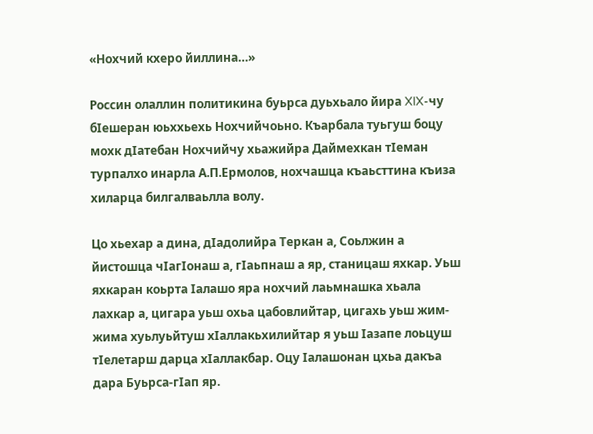«Нохчий кхеро йиллина…»

Россин олаллин политикина буьрса дуьхьало йира XIX-чу бIешеран юьххьехь Нохчийчоьно. Къарбала туьгуш боцу мохк дIатебан Нохчийчу хьажийра Даймехкан тIеман турпалхо инарла А.П.Ермолов, нохчашца къаьсттина къиза хиларца билгалваьлла волу.

Цо хьехар а дина, дIадолийра Теркан а, Соьлжин а йистошца чIагIонаш а, гIаьпнаш а яр, станицаш яхкар. Уьш яхкаран коьрта Iалашо яра нохчий лаьмнашка хьала лахкар а, цигара уьш охьа цабовлийтар, цигахь уьш жим-жима хуьлуьйтуш хIаллакьхилийтар я уьш Iазапе лоьцуш тIелетарш дарца хIаллакбар. Оцу Iалашонан цхьа дакъа дара Буьрса-гIап яр.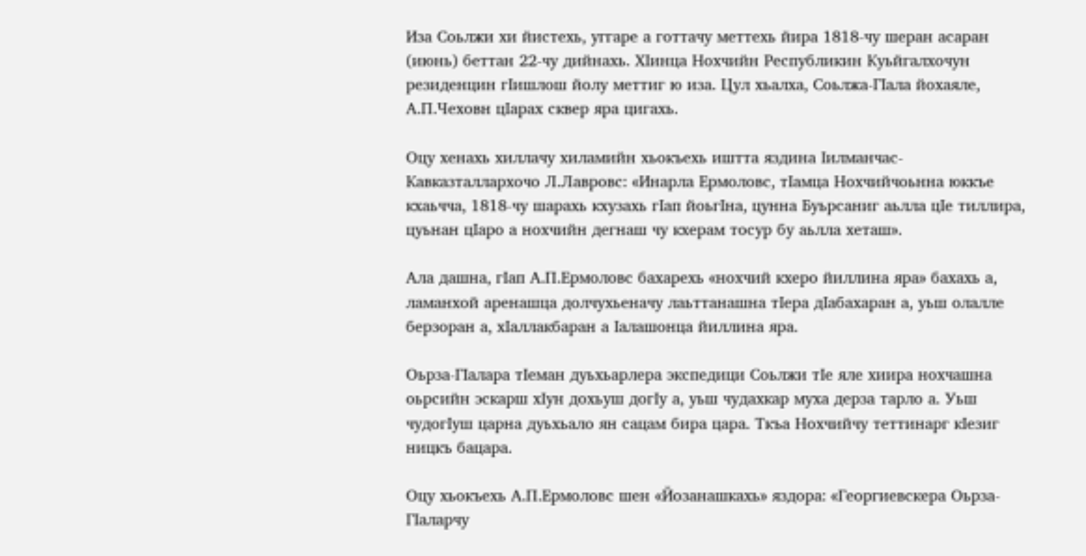Иза Соьлжи хи йистехь, уггаре а готтачу меттехь йира 1818-чу шеран асаран (июнь) беттан 22-чу дийнахь. ХIинца Нохчийн Республикин Куьйгалхочун резиденцин гIишлош йолу меттиг ю иза. Цул хьалха, Соьлжа-ГIала йохаяле, А.П.Чеховн цIарах сквер яра цигахь.

Оцу хенахь хиллачу хиламийн хьокъехь иштта яздина Iилманчас-Кавказталлархочо Л.Лавровс: «Инарла Ермоловс, тIамца Нохчийчоьнна юккъе кхаьчча, 1818-чу шарахь кхузахь гIап йоьгIна, цунна Буьрсаниг аьлла цIе тиллира, цуьнан цIаро а нохчийн дегнаш чу кхерам тосур бу аьлла хеташ».

Ала дашна, гIап А.П.Ермоловс бахарехь «нохчий кхеро йиллина яра» бахахь а, ламанхой аренашца долчухьеначу лаьттанашна тIера дIабахаран а, уьш олалле берзоран а, хIаллакбаран а Iалашонца йиллина яра.

Оьрза-ГIалара тIеман дуьхьарлера экспедици Соьлжи тIе яле хиира нохчашна оьрсийн эскарш хIун дохьуш догIу а, уьш чудахкар муха дерза тарло а. Уьш чудогIуш царна дуьхьало ян сацам бира цара. Ткъа Нохчийчу теттинарг кIезиг ницкъ бацара.

Оцу хьокъехь А.П.Ермоловс шен «Йозанашкахь» яздора: «Георгиевскера Оьрза-ГIаларчу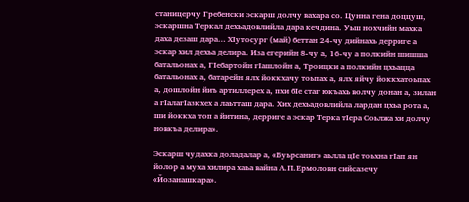станицерчу Гребенски эскарш долчу вахара со. Цунна гена доццуш, эскаршна Теркал дехьадовлийла дара кечдина. Уьш нохчийн махка даха дезаш дара… ХIутосург (май) беттан 24-чу дийнахь дерриге а эскар хил дехьа делира. Иза егерийн 8-чу а, 16-чу а полкийн шишша батальонах а, ГIебартойн гIашлойн а, Троицки а полкийн цхьацца батальонах а, батарейн ялх йоккхачу тоьпах а, ялх яйчу йоккхатоьпах а, дошлойн йиъ артиллерех а, пхи бIе стаг юкъахь волчу донан а, зилан а гIалагIазкхех а лаьтташ дара. Хих дехьадовлийла лардан цхьа рота а, ши йоккха топ а йитина, дерриге а эскар Терка тIера Соьлжа хи долчу новкъа делира».

Эскарш чудахка доладалар а, «Буьрсаниг» аьлла цIе тоьхна гIап ян йолор а муха хилира хаьа вайна А.П.Ермоловн сийсазечу «Йозанашкара».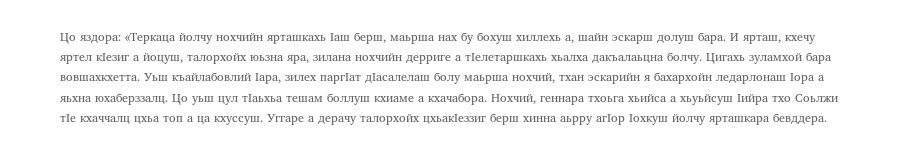Цо яздора: «Теркаца йолчу нохчийн ярташкахь Iаш берш, маьрша нах бу бохуш хиллехь а, шайн эскарш долуш бара. И ярташ, кхечу яртел кIезиг а йоцуш, талорхойх юьзна яра, зилана нохчийн дерриге а тIелетаршкахь хьалха дакъалаьцна болчу. Цигахь зуламхой бара вовшахкхетта. Уьш къайлабовлий Iара, зилех паргIат дIасалелаш болу маьрша нохчий, тхан эскарийн я бахархойн ледарлонаш Iора а яьхна юхаберззалц. Цо уьш цул тIаьхьа тешам боллуш кхиаме а кхачабора. Нохчий, геннара тхоьга хьийса а хьуьйсуш Iийра тхо Соьлжи тIе кхаччалц цхьа топ а ца кхуссуш. Уггаре а дерачу талорхойх цхьакIеззиг берш хинна аьрру агIор Iохкуш йолчу ярташкара бевддера.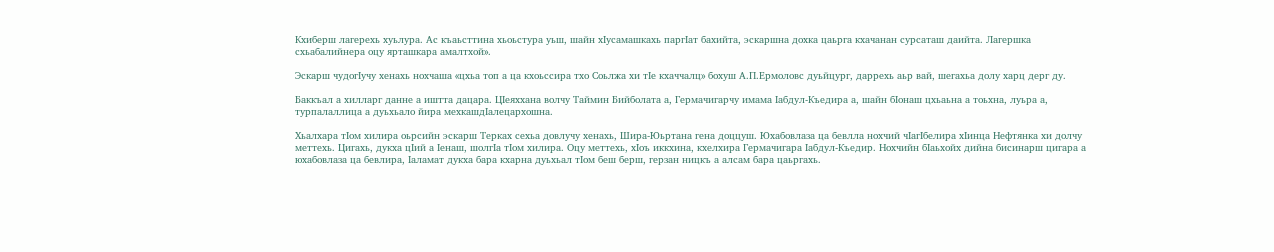Кхиберш лагерехь хуьлура. Ас къаьсттина хьоьстура уьш, шайн хIусамашкахь паргIат бахийта, эскаршна дохка цаьрга кхачанан сурсаташ даийта. Лагершка схьабалийнера оцу ярташкара амалтхой».

Эскарш чудогIучу хенахь нохчаша «цхьа топ а ца кхоьссира тхо Соьлжа хи тIе кхаччалц» бохуш А.П.Ермоловс дуьйцург, даррехь аьр вай, шегахьа долу харц дерг ду.

Баккъал а хилларг данне а иштта дацара. ЦIеяххана волчу Таймин Бийболата а, Гермачигарчу имама Iабдул-Къедира а, шайн бIонаш цхьаьна а тоьхна, луьра а, турпалаллица а дуьхьало йира мехкашдIалецархошна.

Хьалхара тIом хилира оьрсийн эскарш Терках сехьа довлучу хенахь, Шира-Юьртана гена доццуш. Юхабовлаза ца бевлла нохчий чIагIбелира хIинца Нефтянка хи долчу меттехь. Цигахь, дукха цIий а Iенаш, шолгIа тIом хилира. Оцу меттехь, хIоъ иккхина, кхелхира Гермачигара Iабдул-Къедир. Нохчийн бIаьхойх дийна бисинарш цигара а юхабовлаза ца бевлира, Iаламат дукха бара кхарна дуьхьал тIом беш берш, герзан ницкъ а алсам бара цаьргахь.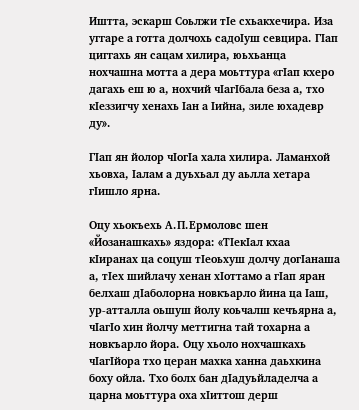Иштта, эскарш Соьлжи тIе схьакхечира. Иза уггаре а готта долчохь садоIуш севцира. ГIап циггахь ян сацам хилира, юьхьанца нохчашна мотта а дера моьттура «гIап кхеро дагахь еш ю а, нохчий чIагIбала беза а, тхо кIеззигчу хенахь Iан а Iийна, зиле юхадевр ду».

ГIап ян йолор чIогIа хала хилира. Ламанхой хьовха, Iалам а дуьхьал ду аьлла хетара гIишло ярна.

Оцу хьокъехь А.П.Ермоловс шен «Йозанашкахь» яздора: «ТIекIал кхаа кIиранах ца соцуш тIеоьхуш долчу догIанаша а, тIех шийлачу хенан хIоттамо а гIап яран белхаш дIаболорна новкъарло йина ца Iаш, ур-атталла оьшуш йолу коьчалш кечъярна а, чIагIо хин йолчу меттигна тай тохарна а новкъарло йора. Оцу хьоло нохчашкахь чIагIйора тхо церан махка ханна даьхкина боху ойла. Тхо болх бан дIадуьйладелча а царна моьттура оха хIиттош дерш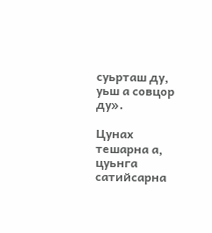суьрташ ду, уьш а совцор ду».

Цунах тешарна а, цуьнга сатийсарна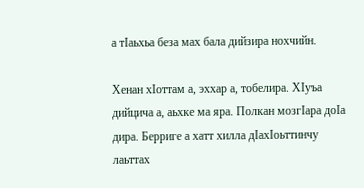а тIаьхьа беза мах бала дийзира нохчийн.

Хенан хIоттам а, эххар а, тобелира. ХIуъа дийцича а, аьхке ма яра. Полкан мозгIара доIа дира. Берриге а хатт хилла дIахIоьттинчу лаьттах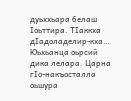дуьххьара белаш Iоьттира. ТIаккха дIадоладелир-кха… Юьхьанца оьрсий дика лелара. Царна гIо-накъосталла оьшура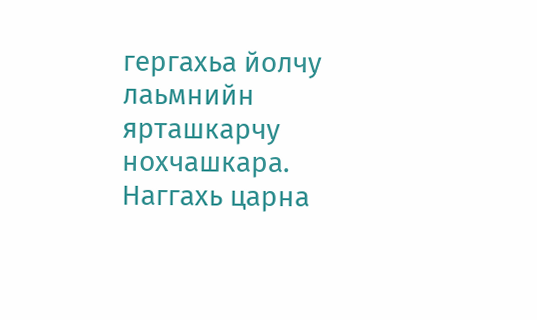гергахьа йолчу лаьмнийн ярташкарчу нохчашкара. Наггахь царна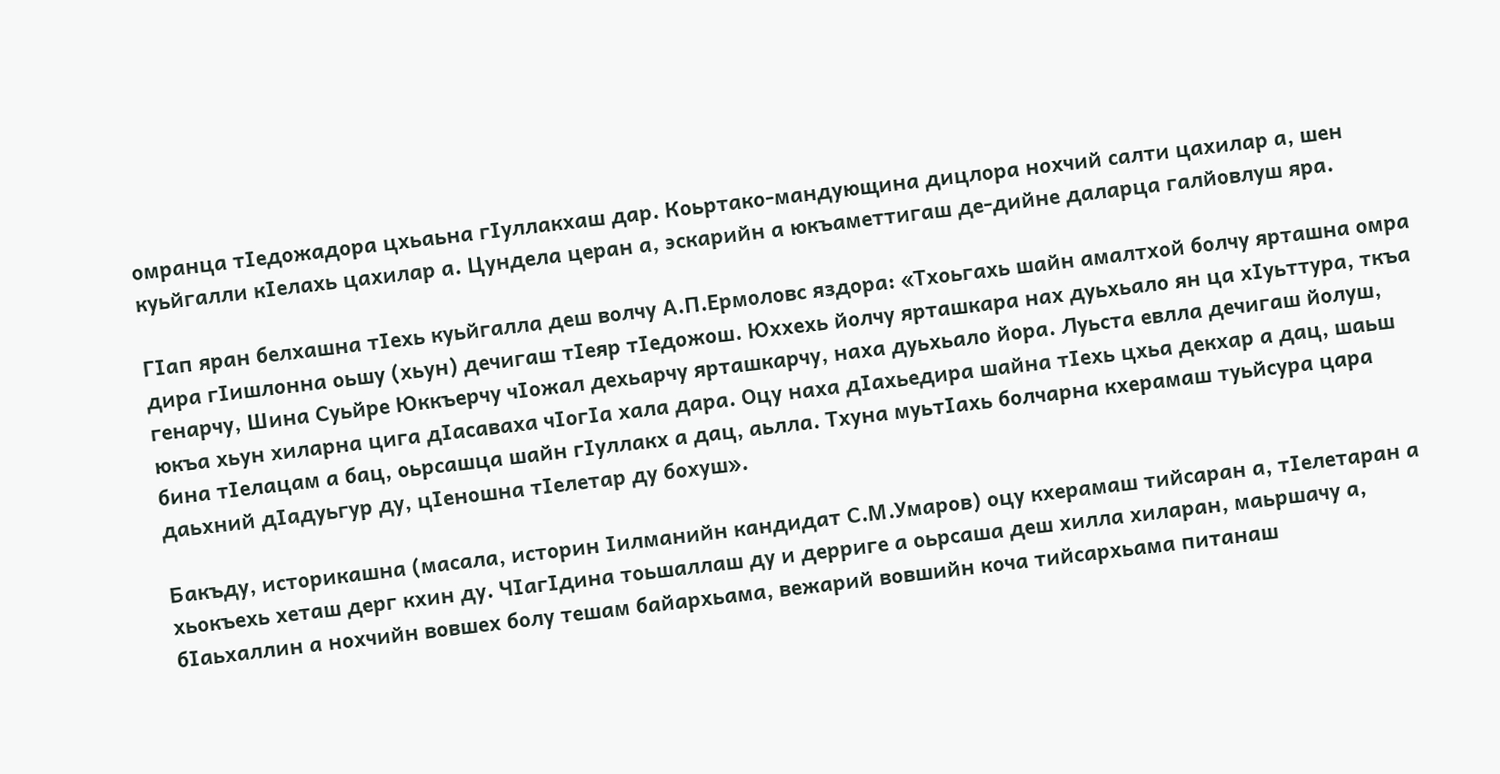омранца тIедожадора цхьаьна гIуллакхаш дар. Коьртако-мандующина дицлора нохчий салти цахилар а, шен куьйгалли кIелахь цахилар а. Цундела церан а, эскарийн а юкъаметтигаш де-дийне даларца галйовлуш яра.

ГIап яран белхашна тIехь куьйгалла деш волчу А.П.Ермоловс яздора: «Тхоьгахь шайн амалтхой болчу ярташна омра дира гIишлонна оьшу (хьун) дечигаш тIеяр тIедожош. Юххехь йолчу ярташкара нах дуьхьало ян ца хIуьттура, ткъа генарчу, Шина Суьйре Юккъерчу чIожал дехьарчу ярташкарчу, наха дуьхьало йора. Луьста евлла дечигаш йолуш, юкъа хьун хиларна цига дIасаваха чIогIа хала дара. Оцу наха дIахьедира шайна тIехь цхьа декхар а дац, шаьш бина тIелацам а бац, оьрсашца шайн гIуллакх а дац, аьлла. Тхуна муьтIахь болчарна кхерамаш туьйсура цара даьхний дIадуьгур ду, цIеношна тIелетар ду бохуш».

Бакъду, историкашна (масала, историн Iилманийн кандидат С.М.Умаров) оцу кхерамаш тийсаран а, тIелетаран а хьокъехь хеташ дерг кхин ду. ЧIагIдина тоьшаллаш ду и дерриге а оьрсаша деш хилла хиларан, маьршачу а, бIаьхаллин а нохчийн вовшех болу тешам байархьама, вежарий вовшийн коча тийсархьама питанаш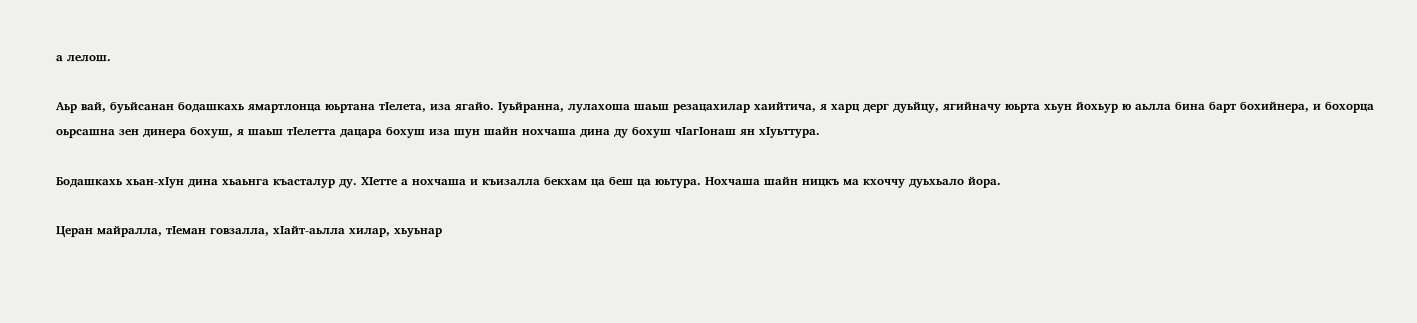а лелош.

Аьр вай, буьйсанан бодашкахь ямартлонца юьртана тIелета, иза ягайо. Iуьйранна, лулахоша шаьш резацахилар хаийтича, я харц дерг дуьйцу, ягийначу юьрта хьун йохьур ю аьлла бина барт бохийнера, и бохорца оьрсашна зен динера бохуш, я шаьш тIелетта дацара бохуш иза шун шайн нохчаша дина ду бохуш чIагIонаш ян хIуьттура.

Бодашкахь хьан-хIун дина хьаьнга къасталур ду. ХIетте а нохчаша и къизалла бекхам ца беш ца юьтура. Нохчаша шайн ницкъ ма кхоччу дуьхьало йора.

Церан майралла, тIеман говзалла, хIайт-аьлла хилар, хьуьнар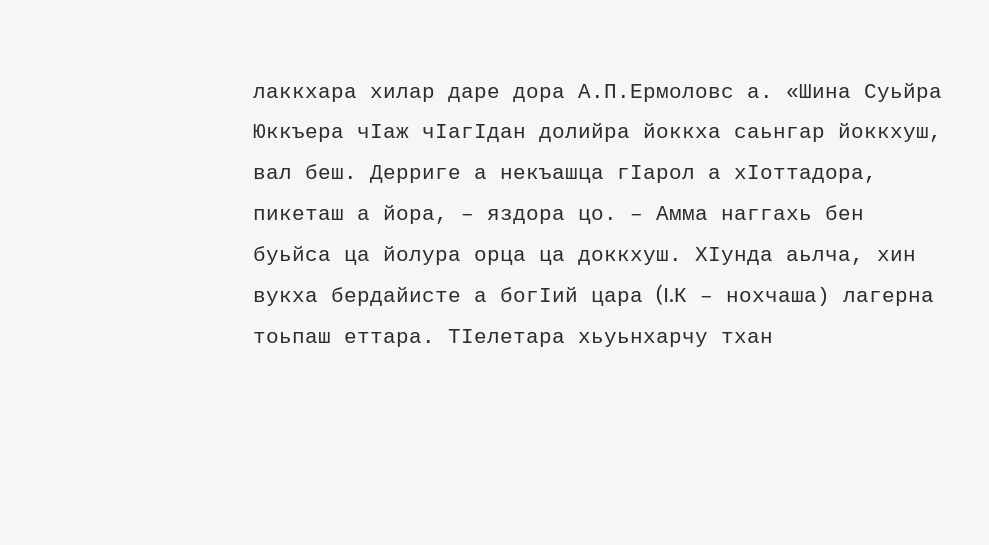лаккхара хилар даре дора А.П.Ермоловс а. «Шина Суьйра Юккъера чIаж чIагIдан долийра йоккха саьнгар йоккхуш, вал беш. Дерриге а некъашца гIарол а хIоттадора, пикеташ а йора, – яздора цо. – Амма наггахь бен буьйса ца йолура орца ца доккхуш. ХIунда аьлча, хин вукха бердайисте а богIий цара (I.К – нохчаша) лагерна тоьпаш еттара. ТIелетара хьуьнхарчу тхан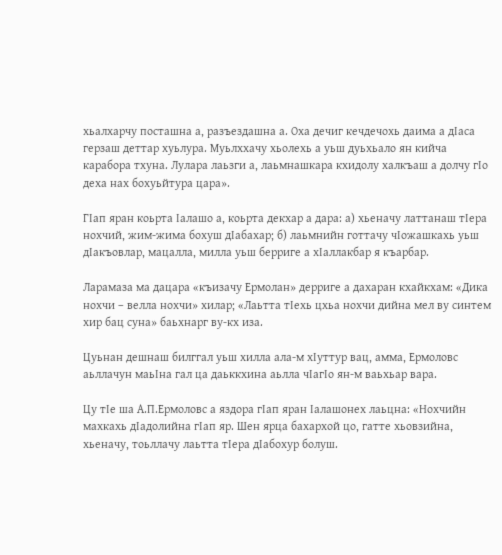хьалхарчу посташна а, разъездашна а. Оха дечиг кечдечохь даима а дIаса герзаш деттар хуьлура. Муьлххачу хьолехь а уьш дуьхьало ян кийча карабора тхуна. Лулара лаьзги а, лаьмнашкара кхидолу халкъаш а долчу гIо деха нах бохуьйтура цара».

ГIап яран коьрта Iалашо а, коьрта декхар а дара: а) хьеначу латтанаш тIера нохчий, жим-жима бохуш дIабахар; б) лаьмнийн готтачу чIожашкахь уьш дIакъовлар, мацалла, милла уьш берриге а хIаллакбар я къарбар.

Ларамаза ма дацара «къизачу Ермолан» дерриге а дахаран кхайкхам: «Дика нохчи – велла нохчи» хилар; «Лаьтта тIехь цхьа нохчи дийна мел ву синтем хир бац суна» баьхнарг ву-кх иза.

Цуьнан дешнаш билггал уьш хилла ала-м хIуттур вац, амма, Ермоловс аьллачун маьIна гал ца даьккхина аьлла чIагIо ян-м ваьхьар вара.

Цу тIе ша А.П.Ермоловс а яздора гIап яран Iалашонех лаьцна: «Нохчийн махкахь дIадолийна гIап яр. Шен ярца бахархой цо, гатте хьовзийна, хьеначу, тоьллачу лаьтта тIера дIабохур болуш.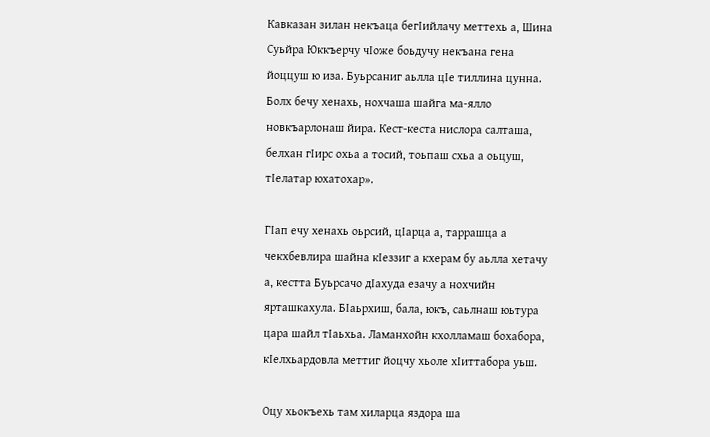Кавказан зилан некъаца бегIийлачу меттехь а, Шина Суьйра Юккъерчу чIоже боьдучу некъана гена йоццуш ю иза. Буьрсаниг аьлла цIе тиллина цунна. Болх бечу хенахь, нохчаша шайга ма-ялло новкъарлонаш йира. Кест-кеста нислора салташа, белхан гIирс охьа а тосий, тоьпаш схьа а оьцуш, тIелатар юхатохар».

ГIап ечу хенахь оьрсий, цIарца а, таррашца а чекхбевлира шайна кIеззиг а кхерам бу аьлла хетачу а, кестта Буьрсачо дIахуда езачу а нохчийн ярташкахула. БIаьрхиш, бала, юкъ, саьлнаш юьтура цара шайл тIаьхьа. Ламанхойн кхолламаш бохабора, кIелхьардовла меттиг йоцчу хьоле хIиттабора уьш.

Оцу хьокъехь там хиларца яздора ша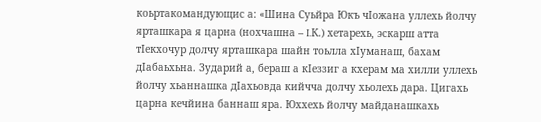коьртакомандующис а: «Шина Суьйра Юкъ чIожана уллехь йолчу ярташкара я царна (нохчашна – I.К.) хетарехь, эскарш атта тIекхочур долчу ярташкара шайн тоьлла хIуманаш, бахам дIабаьхьна. Зударий а, бераш а кIеззиг а кхерам ма хилли уллехь йолчу хьаннашка дIахьовда кийчча долчу хьолехь дара. Цигахь царна кечйина баннаш яра. Юххехь йолчу майданашкахь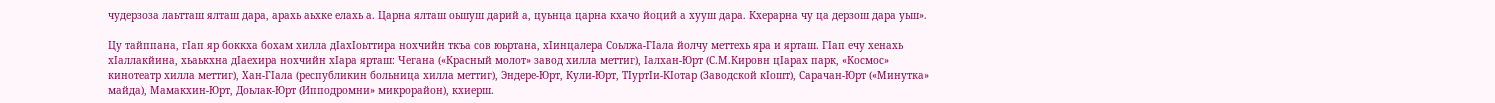чудерзоза лаьтташ ялташ дара, арахь аьхке елахь а. Царна ялташ оьшуш дарий а, цуьнца царна кхачо йоций а хууш дара. Кхерарна чу ца дерзош дара уьш».

Цу тайппана, гIап яр боккха бохам хилла дIахIоьттира нохчийн ткъа сов юьртана, хIинцалера Соьлжа-ГIала йолчу меттехь яра и ярташ. ГIап ечу хенахь хIаллакйина, хьаькхна дIаехира нохчийн хIара ярташ: Чегана («Красный молот» завод хилла меттиг), Iалхан-Юрт (С.М.Кировн цIарах парк, «Космос» кинотеатр хилла меттиг), Хан-ГIала (республикин больница хилла меттиг), Эндере-Юрт, Кули-Юрт, ТIуртIи-КIотар (Заводской кIошт), Сарачан-Юрт («Минутка» майда), Мамакхин-Юрт, Доьлак-Юрт (Ипподромни» микрорайон), кхиерш.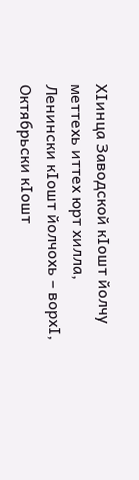ХIинца Заводской кIошт йолчу меттехь иттех юрт хилла, Ленински кIошт йолчохь – ворхI, Октябрьски кIошт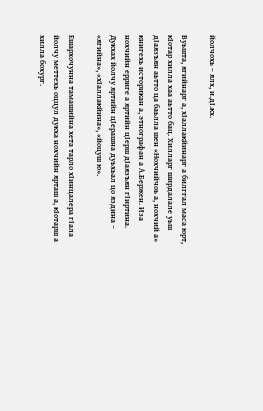йолчохь – ялх, и.дI.кх.

Вуьшта, ягийнарг а, хIаллакйинарг а билггал маса юрт, кIотар хилла хаа аьтто бац. Хилларг ширдалале уьш дIаязъян аьтто ца баьлла шен «Нохчийчоь а, нохчий а» книгехь историкан а, этнографан а А.Бержен. Иза нохчийн ерриге а яртийн цIерш дIаязъян гIиртина. Дукхах йолчу яртийн цIерашна дуьхьал цо яздина – «ягийна», «хIаллакйина», «йоцуш ю».

Ешархочунна тамашийна хета тарло хIинцалера гIала йолчу меттехь оццул дукха нохчийн ярташ а, кIотарш а хилла бохург.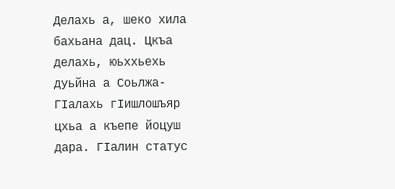Делахь а, шеко хила бахьана дац. Цкъа делахь, юьххьехь дуьйна а Соьлжа-ГIалахь гIишлошъяр цхьа а къепе йоцуш дара. ГIалин статус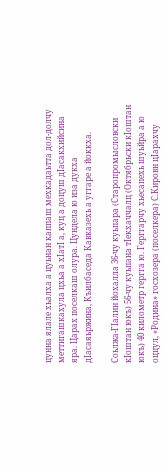цунна ялале хьалха а цуьнан каппаш мехкадаьтта дол-долчу меттигашкахула цхьа а хIатI а, куц а доцуш дIасакхийсина яра. Царах поселкаш олура. Цундела ю иза дукха дIасаяьржина, Къилбаседа Кавказехь а уггаре а йоккха.

Соьлжа-ГIалин йохалла 36-чу куьпара (Старопромысловски кIоштан юкъ) 56-чу куьпана тIекхаччалц (Октябрьски кIоштан юкъ) 40 километр гергга ю. Герггарчу хьесапехь шуьйра а ю оццул, «Родина» госхозера (поселкера) С.Кировн цIарахчу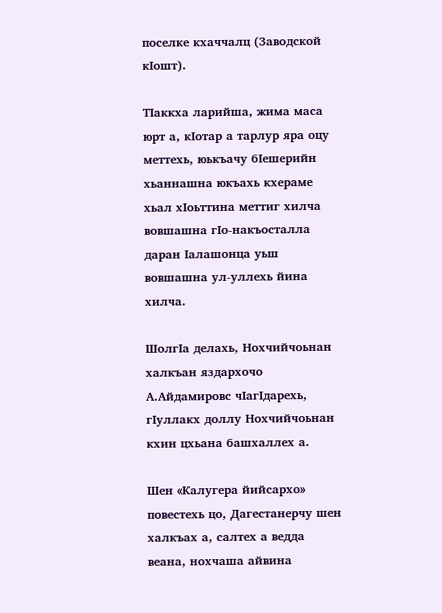поселке кхаччалц (Заводской кIошт).

ТIаккха ларийша, жима маса юрт а, кIотар а тарлур яра оцу меттехь, юькъачу бIешерийн хьаннашна юкъахь кхераме хьал хIоьттина меттиг хилча вовшашна гIо-накъосталла даран Iалашонца уьш вовшашна ул-уллехь йина хилча.

ШолгIа делахь, Нохчийчоьнан халкъан яздархочо А.Айдамировс чIагIдарехь, гIуллакх доллу Нохчийчоьнан кхин цхьана башхаллех а.

Шен «Калугера йийсархо» повестехь цо, Дагестанерчу шен халкъах а, салтех а ведда веана, нохчаша айвина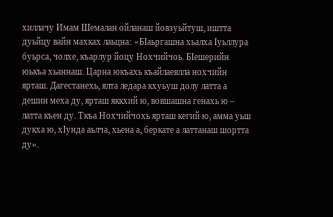хиллачу Имам Шемалан ойланаш йовзуьйтуш, иштта дуьйцу вайн махках лаьцна: «БIаьргашна хьалха Iуьллура буьрса, чолхе, къарлур йоцу Нохчийчоь. БIешерийн юькъа хьаннаш. Царна юкъахь къайлаевлла нохчийн ярташ. Дагестанехь, ялта ледара кхуьуш долу латта а дешин меха ду, ярташ яккхий ю, вовшашна генахь ю – латта къен ду. Ткъа Нохчийчохь ярташ кегий ю, амма уьш дукха ю, хIунда аьлча, хьена а, беркате а латтанаш шортта ду».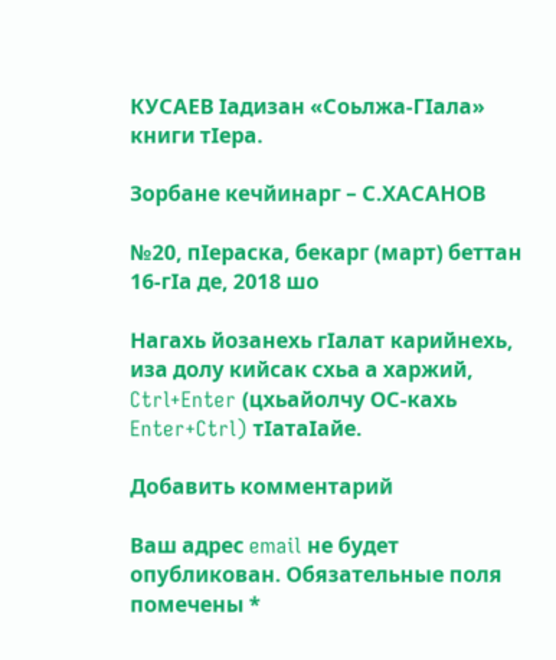КУСАЕВ Iадизан «Соьлжа-ГIала» книги тIера.

Зорбане кечйинарг – С.ХАСАНОВ

№20, пIераска, бекарг (март) беттан 16-гIа де, 2018 шо

Нагахь йозанехь гIалат карийнехь, иза долу кийсак схьа а харжий, Ctrl+Enter (цхьайолчу ОС-кахь Enter+Ctrl) тIатаIайе.

Добавить комментарий

Ваш адрес email не будет опубликован. Обязательные поля помечены *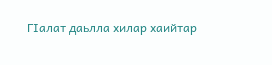ГIалат даьлла хилар хаийтар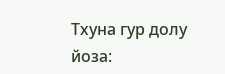Тхуна гур долу йоза: